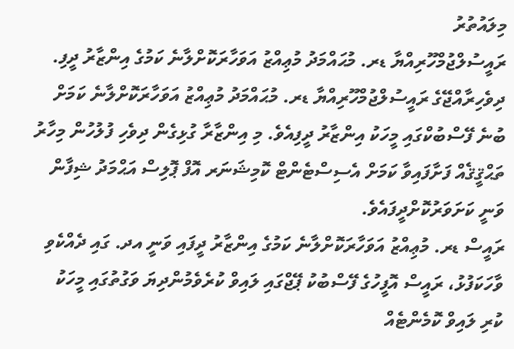މިލައުތުރު
ރައީސުލްޖުމްހޫރިއްޔާ ޑރ. މުޙައްމަދު މުޢިއްޒު އަވަހާރަކޮށްލާނެ ކަމުގެ އިންޒާރު ދީފި.
ދިވެހިރާއްޖޭގެ ރައީސުލްޖުމްހޫރިއްޔާ ޑރ. މުޙައްމަދު މުޢިއްޒު އަވަހާރަކޮށްލާނެ ކަމަށް ބުނެ ފޭސްބުކްގައި މީހަކު އިންޒާރު ދީފިއެވެ. މި އިންޒާރާ ގުޅިގެން ދިވެހި ފުލުހުން މިހާރު ތަޙްޤީޤެއް ފަށާފައިވާ ކަމަށް އެސިސްޓެންޓް ކޮމިޝަނަރ އޮފް ޕޮލިސް އަޙްމަދު ޝިފާން ވަނީ ކަށަވަރުކޮށްދީފައެވެ.
ރައީސް ޑރ. މުޢިއްޒު އަވަހާރަކޮށްލާނެ ކަމުގެ އިންޒާރު ދީފައި ވަނީ އދ. ގައި ދެއްކެވި ވާހަކަފުޅު، ރައީސް އޮފީހުގެ ފޭސްބުކު ޕޭޖްގައި ލައިވް ކުރެވެމުންދިޔަ ވަގުތުގައި މީހަކު ކުރި ލައިވް ކޮމެންޓެއް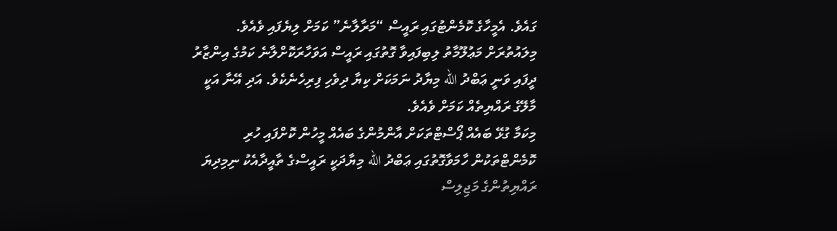ގައެވެ. އެމީހާގެ ކޮމެންޓުގައި ރައީސް “މަރާލާނެ” ކަމަށް ލިޔެފައި ވެއެވެ.
މިލައުތުރަށް މަޢުލޫމާތު ލިބިފައިވާ ގޮތުގައި ރައީސް އަވަހާރަކޮށްލާނެ ކަމުގެ އިންޒާރު ދީފައި ވަނީ ޢަބްދު الله މިޔާދު ނަމަކަށް ކިޔާ ދިވެހި ފިރިހެނެކެވެ. އަދި އޭނާ އަކީ މާލޭގެ ރައްޔިތެއް ކަމަށް ވެއެވެ.
މިކަމާ ގުޅޭ ބައެއް ޕޯސްޓްތަކަށް އާންމުންގެ ބައެއް މީހުން ކޮށްފައި ހުރި ކޮމެންޓްތަކުން ހާމަވާގޮތުގައި ޢަބްދު الله މިޔާދަކީ ރައީސްގެ ތާއީދާއެކު ނިމިދިޔަ ރައްޔިތުންގެ މަޖިލިސް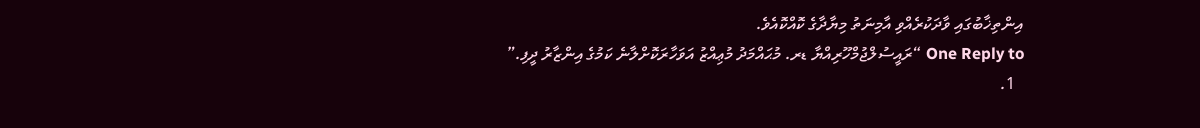އިންތިޚާބުގައި ވާދަކުރެއްވި އާމިނަތު މިޔާދާގެ ކޮއްކޮއެވެ.
One Reply to “ރައީސުލްޖުމްހޫރިއްޔާ ޑރ. މުޙައްމަދު މުޢިއްޒު އަވަހާރަކޮށްލާނެ ކަމުގެ އިންޒާރު ދީފި.”
  1.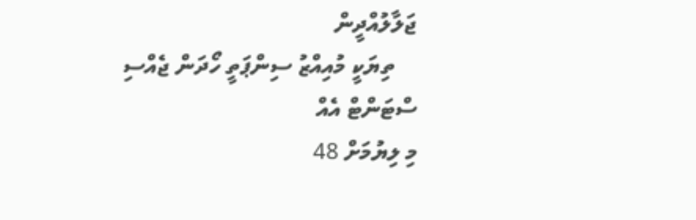ޖަލާލުއްދީން
    ތިޔަކީ މުއިއްޒު ސިންޕަތީ ހޯދަން ޖެއްސި ސްޓަންޓް އެއް
މި ލިޔުމަށް 48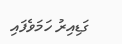ގަޑިއިރު ހަމަވެފައި